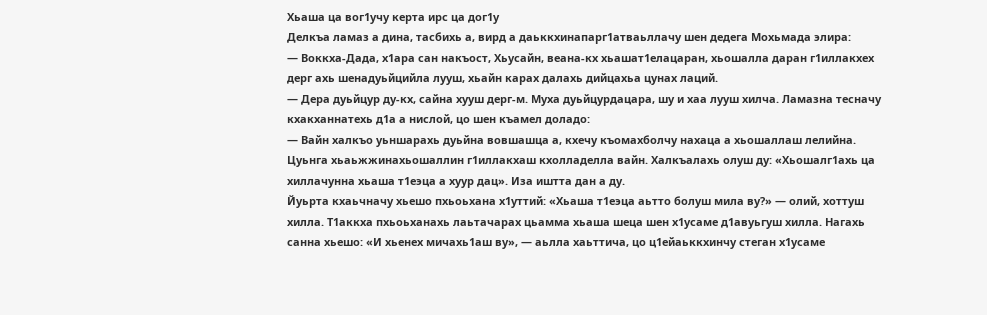Хьаша ца вог1учу керта ирс ца дог1у
Делкъа ламаз а дина, тасбихь а, вирд а даьккхинапарг1атваьллачу шен дедега Мохьмада элира:
— Воккха-Дада, х1ара сан накъост, Хьусайн, веана-кх хьашат1елацаран, хьошалла даран г1иллакхех дерг ахь шенадуьйцийла лууш, хьайн карах далахь дийцахьа цунах лаций.
— Дера дуьйцур ду-кх, сайна хууш дерг-м. Муха дуьйцурдацара, шу и хаа лууш хилча. Ламазна тесначу кхакханнатехь д1а а нислой, цо шен къамел доладо:
— Вайн халкъо уьншарахь дуьйна вовшашца а, кхечу къомахболчу нахаца а хьошаллаш лелийна. Цуьнга хьаьжжинахьошаллин г1иллакхаш кхолладелла вайн. Халкъалахь олуш ду: «Хьошалг1ахь ца хиллачунна хьаша т1еэца а хуур дац». Иза иштта дан а ду.
Йуьрта кхаьчначу хьешо пхьоьхана х1уттий: «Хьаша т1еэца аьтто болуш мила ву?» — олий, хоттуш хилла. Т1аккха пхьоьханахь лаьтачарах цьамма хьаша шеца шен х1усаме д1авуьгуш хилла. Нагахь санна хьешо: «И хьенех мичахь1аш ву», — аьлла хаьттича, цо ц1ейаьккхинчу стеган х1усаме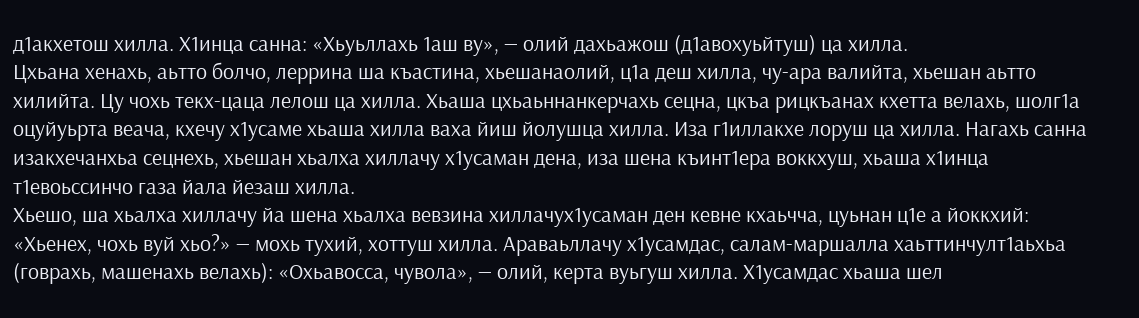д1акхетош хилла. Х1инца санна: «Хьуьллахь 1аш ву», — олий дахьажош (д1авохуьйтуш) ца хилла.
Цхьана хенахь, аьтто болчо, леррина ша къастина, хьешанаолий, ц1а деш хилла, чу-ара валийта, хьешан аьтто хилийта. Цу чохь текх-цаца лелош ца хилла. Хьаша цхьаьннанкерчахь сецна, цкъа рицкъанах кхетта велахь, шолг1а оцуйуьрта веача, кхечу х1усаме хьаша хилла ваха йиш йолушца хилла. Иза г1иллакхе лоруш ца хилла. Нагахь санна изакхечанхьа сецнехь, хьешан хьалха хиллачу х1усаман дена, иза шена къинт1ера воккхуш, хьаша х1инца т1евоьссинчо газа йала йезаш хилла.
Хьешо, ша хьалха хиллачу йа шена хьалха вевзина хиллачух1усаман ден кевне кхаьчча, цуьнан ц1е а йоккхий: «Хьенех, чохь вуй хьо?» — мохь тухий, хоттуш хилла. Араваьллачу х1усамдас, салам-маршалла хаьттинчулт1аьхьа (говрахь, машенахь велахь): «Охьавосса, чувола», — олий, керта вуьгуш хилла. Х1усамдас хьаша шел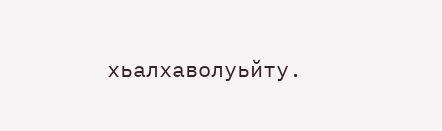хьалхаволуьйту.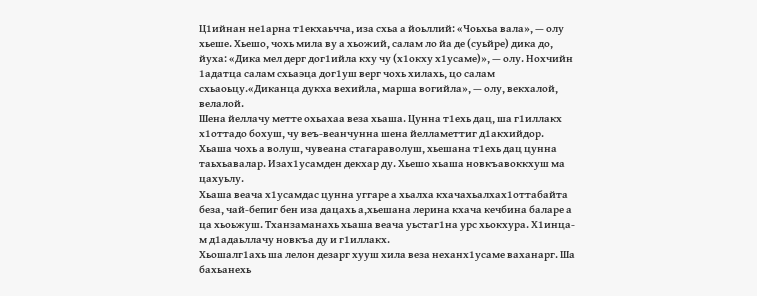Ц1ийнан не1арна т1екхаьчча, иза схьа а йоьллий: «Чоьхьа вала», — олу хьеше. Хьешо, чохь мила ву а хьожий, салам ло йа де (суьйре) дика до, йуха: «Дика мел дерг дог1ийла кху чу (х1окху х1усаме)», — олу. Нохчийн 1адатца салам схьаэца дог1уш верг чохь хилахь, цо салам схьаоьцу.«Диканца дукха вехийла, марша вогийла», — олу, векхалой, велалой.
Шена йеллачу метте охьахаа веза хьаша. Цунна т1ехь дац, ша г1иллакх х1оттадо бохуш, чу веъ-веанчунна шена йелламеттиг д1акхийдор. Хьаша чохь а волуш, чувеана стагараволуш, хьешана т1ехь дац цунна таьхьавалар. Изах1усамден декхар ду. Хьешо хьаша новкъавоккхуш ма цахуьлу.
Хьаша веача х1усамдас цунна уггаре а хьалха кхачахьалхах1оттабайта беза, чай-бепиг бен иза дацахь а,хьешана лерина кхача кечбина баларе а ца хьоьжуш. Тханзаманахь хьаша веача уьстаг1на урс хьокхура. Х1инца-м д1адаьллачу новкъа ду и г1иллакх.
Хьошалг1ахь ша лелон дезарг хууш хила веза неханх1усаме ваханарг. Ша бахьанехь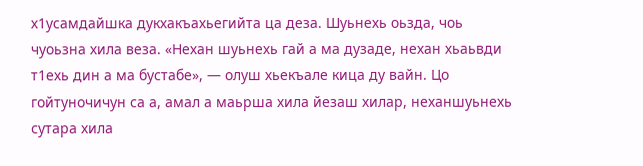х1усамдайшка дукхакъахьегийта ца деза. Шуьнехь оьзда, чоь чуоьзна хила веза. «Нехан шуьнехь гай а ма дузаде, нехан хьаьвди т1ехь дин а ма бустабе», — олуш хьекъале кица ду вайн. Цо гойтуночичун са а, амал а маьрша хила йезаш хилар, неханшуьнехь сутара хила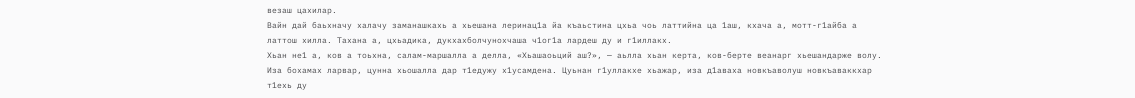везаш цахилар.
Вайн дай баьхначу халачу заманашкахь а хьешана леринац1а йа къаьстина цхьа чоь латтийна ца 1аш, кхачa а, мотт-г1айба а латтош хилла. Тахана а, цхьадика, дукхахболчунохчаша ч1ог1а лардеш ду и г1иллакх.
Хьан не1 а, ков а тоьхна, салам-маршалла а делла, «Хьашаоьций аш?», — аьлла хьан керта, ков-берте веанарг хьешандарже волу. Иза бохамах ларвар, цунна хьошалла дар т1едужу х1усамдена. Цуьнан г1уллакхе хьажар, иза д1аваха новкъаволуш новкъаваккхар т1ехь ду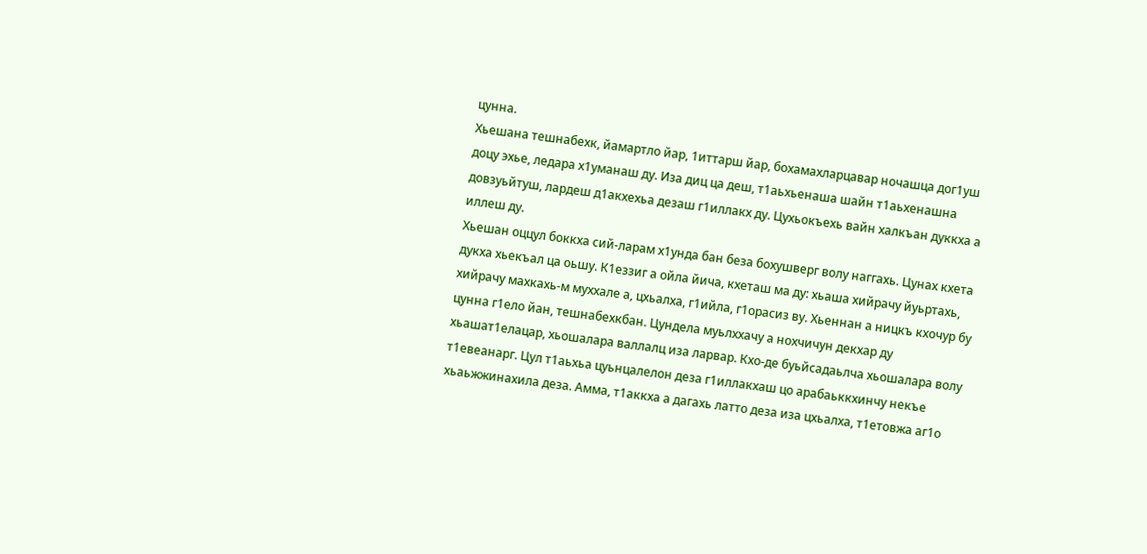цунна.
Хьешана тешнабехк, йамартло йар, 1иттарш йар, бохамахларцавар ночашца дог1уш доцу эхье, ледара х1уманаш ду. Иза диц ца деш, т1аьхьенаша шайн т1аьхенашна довзуьйтуш, лардеш д1акхехьа дезаш г1иллакх ду. Цухьокъехь вайн халкъан дуккха а иллеш ду.
Хьешан оццул боккха сий-ларам х1унда бан беза бохушверг волу наггахь. Цунах кхета дукха хьекъал ца оьшу. К1еззиг а ойла йича, кхеташ ма ду: хьаша хийрачу йуьртахь, хийрачу махкахь-м муххале а, цхьалха, г1ийла, г1орасиз ву. Хьеннан а ницкъ кхочур бу цунна г1ело йан, тешнабехкбан. Цундела муьлххачу а нохчичун декхар ду хьашат1елацар, хьошалара валлалц иза ларвар. Кхо-де буьйсадаьлча хьошалара волу т1евеанарг. Цул т1аьхьа цуьнцалелон деза г1иллакхаш цо арабаьккхинчу некъе хьаьжжинахила деза. Амма, т1аккха а дагахь латто деза иза цхьалха, т1етовжа аг1о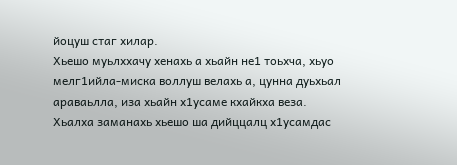йоцуш стаг хилар.
Хьешо муьлххачу хенахь а хьайн не1 тоьхча, хьуо мелг1ийла-миска воллуш велахь а, цунна дуьхьал араваьлла, иза хьайн х1усаме кхайкха веза.
Хьалха заманахь хьешо ша дийццалц х1усамдас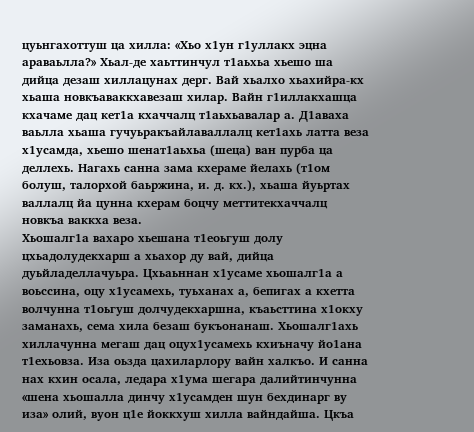цуьнгахоттуш ца хилла: «Хьо х1ун г1уллакх эцна араваьлла?» Хьал-де хаьттинчул т1аьхьа хьешо ша дийца дезаш хиллацунах дерг. Вай хьалхо хьахийра-кх хьаша новкъаваккхавезаш хилар. Вайн г1иллакхашца кхачаме дац кет1а кхаччалц т1аьхьавалар а. Д1аваха ваьлла хьаша гучуьракъайлаваллалц кет1ахь латта веза х1усамда, хьешо шенат1аьхьа (шеца) ван пурба ца деллехь. Нагахь санна зама кхераме йелахь (т1ом болуш, талорхой баьржина, и. д. кх.), хьаша йуьртах валлалц йа цунна кхерам боцчу меттитекхаччалц новкъа ваккха веза.
Хьошалг1а вахаро хьешана т1еоьгуш долу цхьадолудекхарш а хьахор ду вай, дийца дуьйладеллачуьра. Цхьаьннан х1усаме хьошалг1а а воьссина, оцу х1усамехь, туьханах а, бепигах а кхетта волчунна т1оьгуш долчудекхаршна, къаьсттина х1окху заманахь, сема хила безаш букъонанаш. Хьошалг1ахь хиллачунна мегаш дац оцух1усамехь кхиъначу йо1ана т1ехьовза. Иза оьзда цахиларлору вайн халкъо. И санна нах кхин осала, ледара х1ума шегара далийтинчунна «шена хьошалла динчу х1усамден шун бехдинарг ву иза» олий, вуон ц1е йоккхуш хилла вайндайша. Цкъа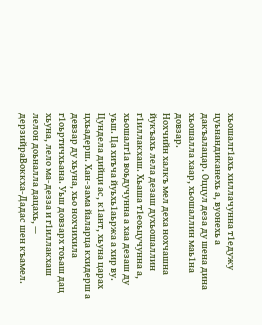хьошалг1ахь хиллачунна т1едужу цуьнандиканехь а, вуонехь а дакъалацар. Оццул деза ду шена дина хьошалла хаар, хьошаллин маь1на довзар.
Нохчийн халкъ мел деха нохчашна йукъахь лела дезаш духьошаллин г1иллакхаш. Хьаша т1еоьцучунна а, хьошалг1а воьдучунна а хаа дезаш ду уьш. Ца хиъча йуьхь1аьржа а хир ву. Цундела дийци ас, к1ант, хьуна царах цхьадерш. Хан-зама йаларца кхидерш а девзар ду хьуна, хьо нохчихила г1оьртичхьана. Уьш довзарх тоьаш дац хьуна, лело ма-дезза и г1иллакхаш лелон доьналла дацахь, — дерзийраВоккха-Дадас шен къамел.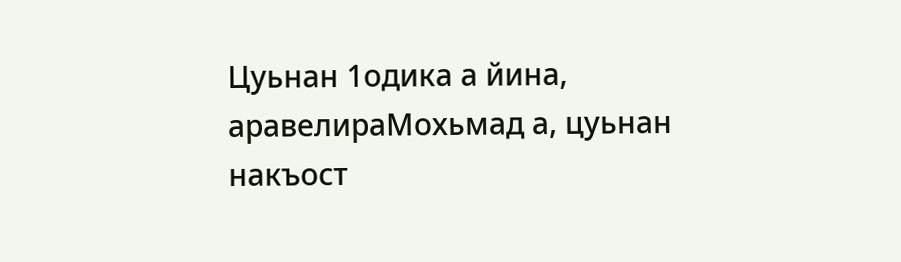Цуьнан 1одика а йина, аравелираМохьмад а, цуьнан накъост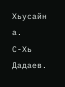Хьусайн а.
С-Хь Дадаев.